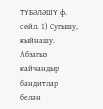ТҮБӘЛӘШҮ ф. сөйл. 1) Сугышу, кыйнашу. Абзагыз кайчандыр бандитлар белән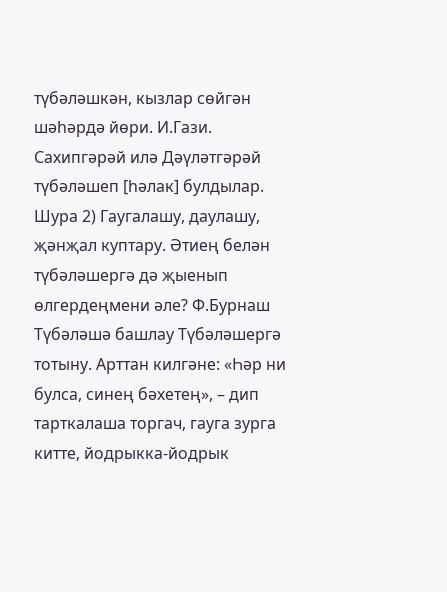түбәләшкән, кызлар сөйгән шәһәрдә йөри. И.Гази. Сахипгәрәй илә Дәүләтгәрәй түбәләшеп [һәлак] булдылар. Шура 2) Гаугалашу, даулашу, җәнҗал куптару. Әтиең белән түбәләшергә дә җыенып өлгердеңмени әле? Ф.Бурнаш Түбәләшә башлау Түбәләшергә тотыну. Арттан килгәне: «Һәр ни булса, синең бәхетең», – дип тарткалаша торгач, гауга зурга китте, йодрыкка-йодрык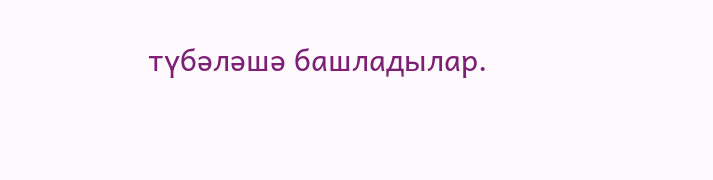түбәләшә башладылар.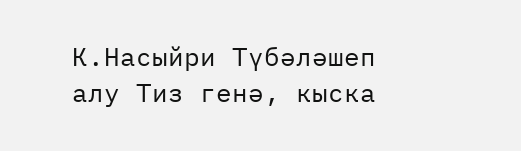К.Насыйри Түбәләшеп алу Тиз генә, кыска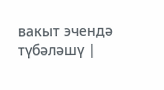вакыт эчендә түбәләшү |